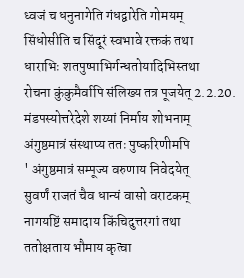ध्वजं च धनुनागेति गंधद्वारेति गोमयम्
सिंधोसीति च सिंदूरं स्वभावे रक्तकं तथा
धाराभिः शतपुष्पाभिर्गन्धतोयादिभिस्तथा
रोचना कुंकुमैर्वापि संलिख्य तत्र पूजयेत् 2.2.20.
मंडपस्योत्तरेदेशे शय्यां निर्माय शोभनाम्
अंगुष्ठमात्रं संस्थाप्य ततः पुष्करिणीमपि
' अंगुष्ठमात्रं सम्पूज्य वरुणाय निवेदयेत्
सुवर्णं राजतं चैव धान्यं वासो वराटकम्
नागयष्टिं समादाय किंचिदुत्तरगां तथा
ततोक्षताय भौमाय कृत्वा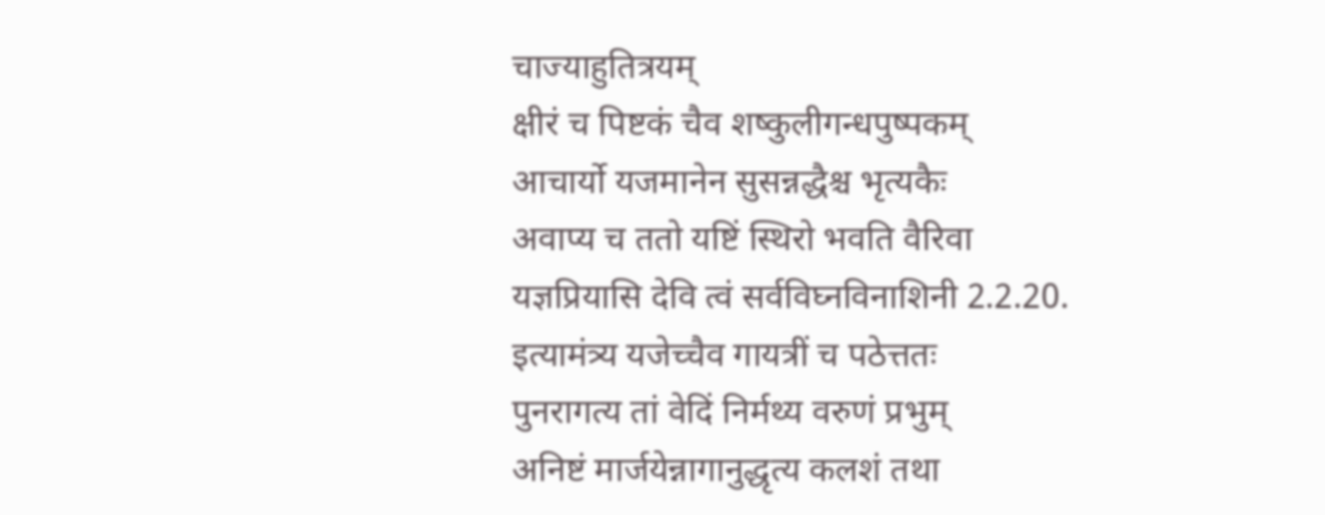चाज्याहुतित्रयम्
क्षीरं च पिष्टकं चैव शष्कुलीगन्धपुष्पकम्
आचार्यो यजमानेन सुसन्नद्धैश्च भृत्यकैः
अवाप्य च ततो यष्टिं स्थिरो भवति वैरिवा
यज्ञप्रियासि देवि त्वं सर्वविघ्नविनाशिनी 2.2.20.
इत्यामंत्र्य यजेच्चैव गायत्रीं च पठेत्ततः
पुनरागत्य तां वेदिं निर्मथ्य वरुणं प्रभुम्
अनिष्टं मार्जयेन्नागानुद्धृत्य कलशं तथा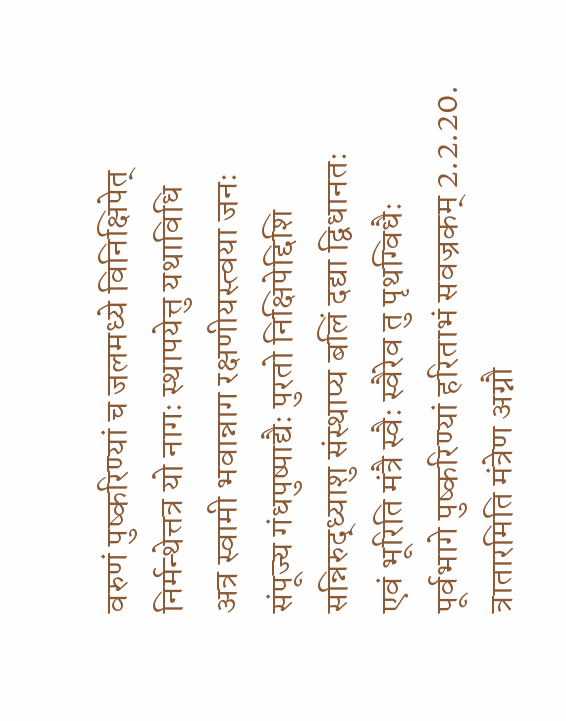वरुणं पुष्करिण्यां च जलमध्ये विनिक्षिपेत्
निर्मन्थेत्तत्र यो नागः स्थापयेत्तु यथाविधि
अत्र स्वामी भवान्नाग रक्षणीयस्त्वया जनः
संपूज्य गंधपुष्पाद्यैः पुरतो निक्षिपेद्दिशि
सन्निरुद्ध्याशु संस्थाप्य बलिं दद्या द्विधानतः
एवं भूरिति मंत्रै स्वैः स्वैरेव तु पृथग्विधैः
पूर्वभागे पुष्करिण्यां हरिताभं सवज्रकम् 2.2.20.
त्रातारमिति मंत्रेण अग्नौ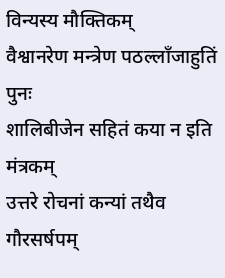विन्यस्य मौक्तिकम्
वैश्वानरेण मन्त्रेण पठल्लाँजाहुतिं पुनः
शालिबीजेन सहितं कया न इति मंत्रकम्
उत्तरे रोचनां कन्यां तथैव गौरसर्षपम्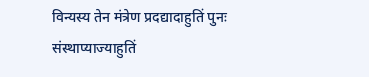विन्यस्य तेन मंत्रेण प्रदद्यादाहुतिं पुनः
संस्थाप्याज्याहुतिं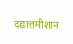दद्यात्तमीशान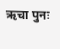ऋचा पुनः